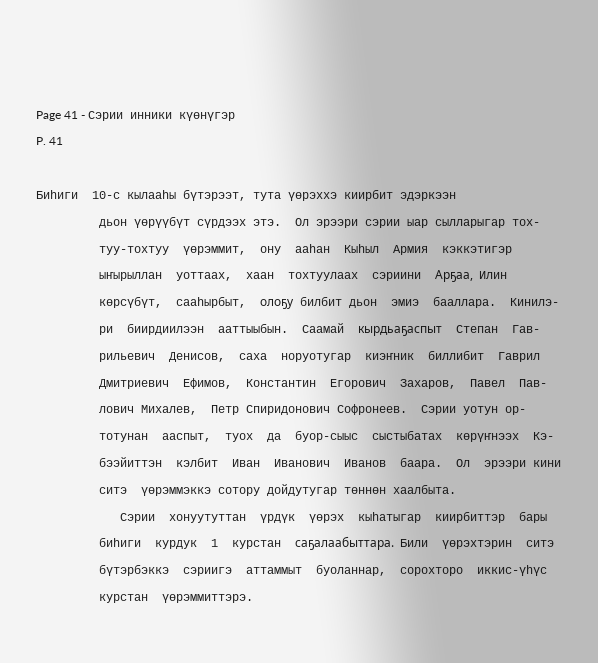Page 41 - Сэрии инники күөнүгэр
P. 41

Биһиги  10-с кылааһы бүтэрээт, тута үөрэххэ киирбит эдэркээн
         дьон үөрүүбүт сүрдээх этэ.  Ол эрээри сэрии ыар сылларыгар тох-
         туу-тохтуу  үөрэммит,  ону  ааһан  Кыһыл  Армия  кэккэтигэр
         ыҥырыллан  уоттаах,  хаан  тохтуулаах  сэриини  Арҕаа,  Илин
         көрсүбүт,  сааһырбыт,  олоҕу билбит дьон  эмиэ  бааллара.  Кинилэ-
         ри  биирдиилээн  ааттыыбын.  Саамай  кырдьаҕаспыт  Степан  Гав-
         рильевич  Денисов,  саха  норуотугар  киэҥник  биллибит  Гаврил
         Дмитриевич  Ефимов,  Константин  Егорович  Захаров,  Павел  Пав-
         лович Михалев,  Петр Спиридонович Софронеев.  Сэрии уотун ор-
         тотунан  ааспыт,  туох  да  буор-сыыс  сыстыбатах  көрүҥнээх  Кэ-
         бээйиттэн  кэлбит  Иван  Иванович  Иванов  баара.  Ол  эрээри кини
         ситэ  үөрэммэккэ сотору дойдутугар төннөн хаалбыта.
            Сэрии  хонуутуттан  үрдүк  үөрэх  кыһатыгар  киирбиттэр  бары
         биһиги  курдук  1  курстан  саҕалаабыттара.  Били  үөрэхтэрин  ситэ
         бүтэрбэккэ  сэриигэ  аттаммыт  буоланнар,  сорохторо  иккис-үһүс
         курстан  үөрэммиттэрэ.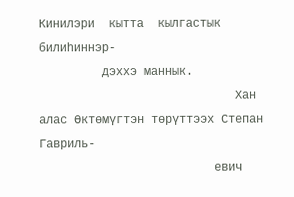Кинилэри  кытта  кылгастык  билиһиннэр-
         дэххэ маннык.
                            Хан алас Өктөмүгтэн төрүттээх Степан Гавриль-
                         евич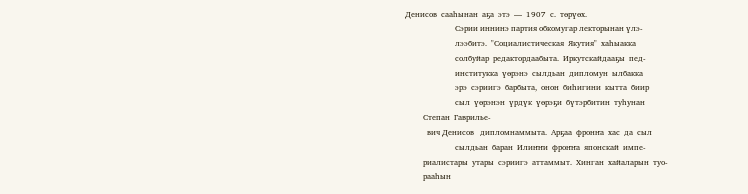Денисов  сааһынан  аҕа  этэ  —  1907  с.  төрүөх.
                         Сэрии иннинэ партия обкомугар лекторынан үлэ-
                         лээбитэ.  "Социалистическая  Якутия"  хаһыакка
                         солбуйар  редактордаабыта.  Иркутскайдааҕы  пед-
                         институкка  үөрэнэ  сылдьан  дипломун  ылбакка
                         эрэ  сэриигэ  барбыта,  онон  биһигини  кытта  биир
                         сыл  үөрэнэн  үрдүк  үөрэҕи  бүтэрбитин  туһунан
         Степан  Гаврилье-
           вич Денисов   дипломнаммыта.  Арҕаа  фронҥа  хас  да  сыл
                         сылдьан  баран  Илиҥҥи  фроҥҥа  японскай  импе-
         риалистары  утары  сэриигэ  аттаммыт.  Хинган  хайаларын  туо-
         рааһын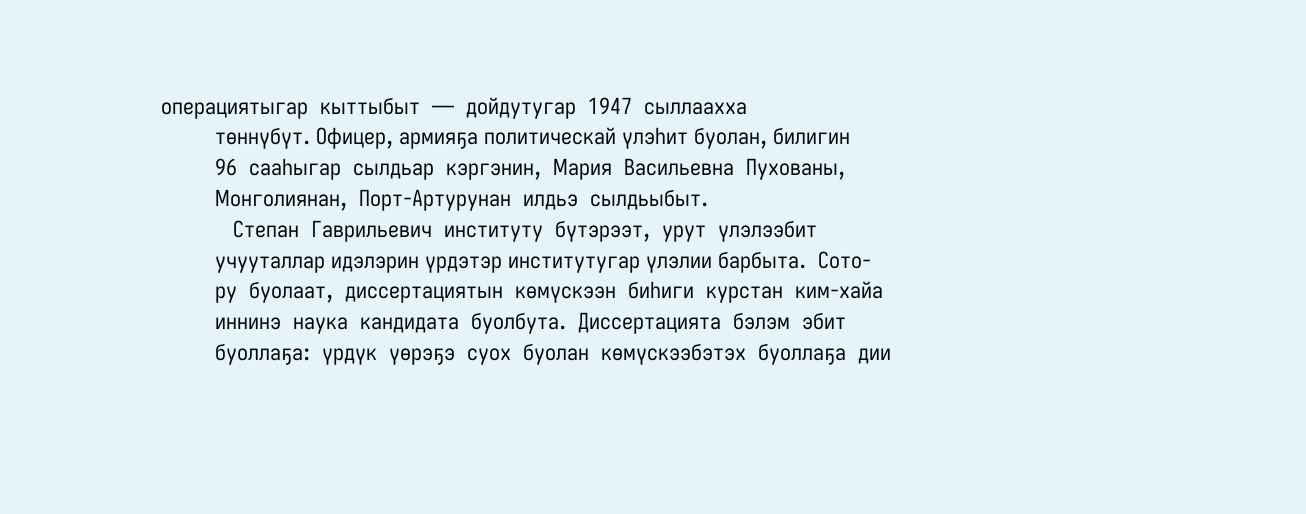операциятыгар  кыттыбыт  —  дойдутугар  1947  сыллаахха
         төннүбүт. Офицер, армияҕа политическай үлэһит буолан, билигин
         96  сааһыгар  сылдьар  кэргэнин,  Мария  Васильевна  Пухованы,
         Монголиянан,  Порт-Артурунан  илдьэ  сылдьыбыт.
            Степан  Гаврильевич  институту  бүтэрээт,  урут  үлэлээбит
         учууталлар идэлэрин үрдэтэр институтугар үлэлии барбыта.  Сото-
         ру  буолаат,  диссертациятын  көмүскээн  биһиги  курстан  ким-хайа
         иннинэ  наука  кандидата  буолбута.  Диссертацията  бэлэм  эбит
         буоллаҕа:  үрдүк  үөрэҕэ  суох  буолан  көмүскээбэтэх  буоллаҕа  дии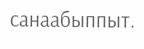санаабыппыт.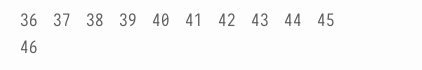36   37   38   39   40   41   42   43   44   45   46